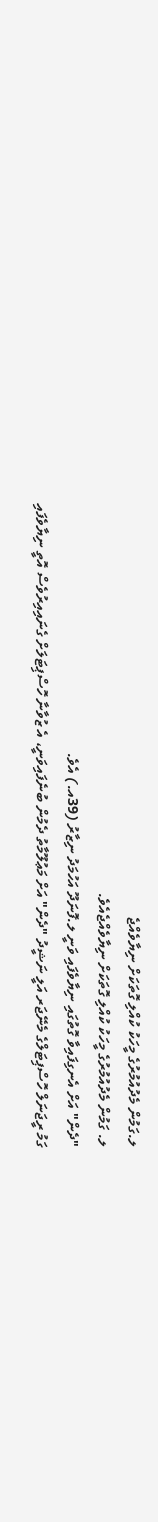ލ.ގަމުން މެދުއުމުރުގެ މީހަކު ކުއްލި ގޮތަކަށް ނިޔާވެއްޖެ
ލ. ގަމުން މެދުއުމުރުގެ މީހަކު ކުއްލި ގޮތަކަށް ނިޔާވެއްޖެއެވެ.
"ދެން" އަށް އެނގިފައިވާ ގޮތުގައި ނިޔާވެފައި ވަނީ ލ.ފޮނަދޫ އަހުމަދު ނިޒާރު (39އ.) އެވެ.
ގަމު ރީޖަނަލް ހޮސްޕިޓަލްގެ މެނޭޖަރ އަލީ ނަޝީދު "ދެން" އަށް މަޢުލޫމާތު ދެމުން ބުނެފައިވަނީ، އެ ޒުވާނާ ހޮސްޕިޓަލަށް ގެނައިއިރުވެސް އޮތީ ނިޔާވެފައި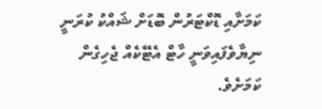ކަމަށާއި ޑޮކްޓަރުން ބޮޑަށް ޝައްކު ކުރަނީ ނިޔާވެފައިވަނީ ހާޓް އެޓޭކެއް ޖެހިގެން ކަމަށެވެ.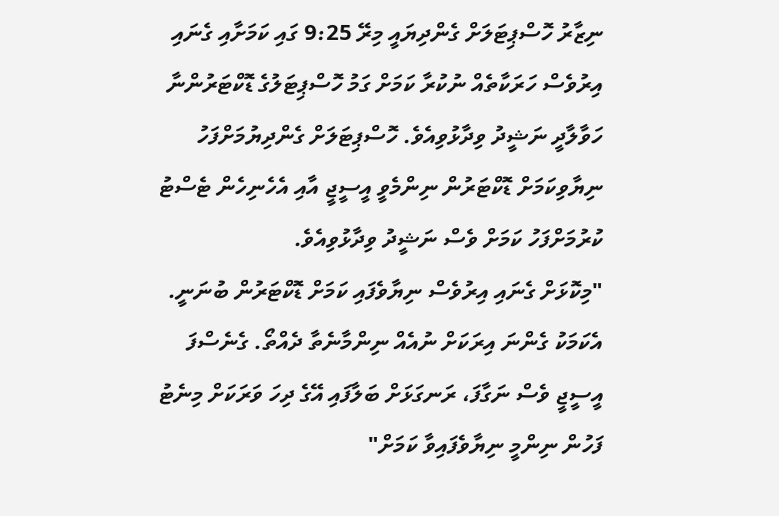ނިޒާރު ހޮސްޕިޓަލަށް ގެންދިޔައީ މިރޭ 9:25 ގައި ކަމަށާއި ގެނައި އިރުވެސް ހަރަކާތެއް ނުކުރާ ކަމަށް ގަމު ހޮސްޕިޓަލުގެ ޑޮކްޓަރުންނާ ހަވާލާދީ ނަޝީދު ވިދާޅުވިއެވެ. ހޮސްޕިޓަލަށް ގެންދިޔުމަށްފަހު ނިޔާވިކަމަށް ޑޮކްޓަރުން ނިންމެވީ އީސީޖީ އާއި އެހެނިހެން ޓެސްޓު ކުރުމަށްފަހު ކަމަށް ވެސް ނަޝީދު ވިދާޅުވިއެވެ.
"މިކޮޅަށް ގެނައި އިރުވެސް ނިޔާވެފައި ކަމަށް ޑޮކްޓަރުން ބުނަނީ. އެކަމަކު ގެންނަ އިރަކަށް ނުއެއް ނިންމާނެތާ ދެއްތޯ. ގެނެސްފަ އީސީޖީ ވެސް ނަގާފަ، ރަނގަޅަށް ބަލާފައި އޭގެ ދިހަ ވަރަކަށް މިނެޓު ފަހުން ނިންމީ ނިޔާވެފައިވާ ކަމަށް"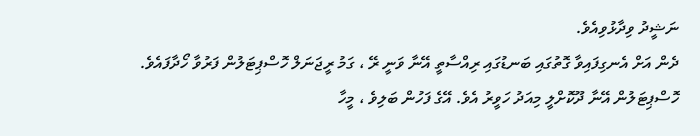ނަޝީދު ވިދާޅުވިއެވެ.
ދެން އަށް އެނގިފައިވާ ގޮތުގައި ބަނޑުގައި ރިއްސާތީ އޭނާ ވަނީ ރޭ ، ގަމު ރީޖަނަލް ހޮސްޕިޓަލުން ފަރުވާ ހޯދާފައެވެ. ހޮސްޕިޓަލުން އޭނާ ދޫކޮށްލީ މިއަދު ހަވީރު އެވެ. އޭގެ ފަހުން ބަލިވެ ، މީހާ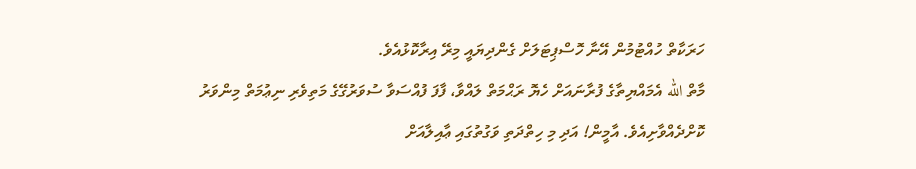ހަރަކާތް ހުއްޓުމުން އޭނާ ހޮސްޕިޓަލަށް ގެންދިޔައީ މިރޭ އިރާކޮޅުއެވެ.
މާތް الله އެމައްޔިތާގެ ފުރާނައަށް ހެޔޮ ރަޙްމަތް ލައްވާ، ފާފަ ފުއްސަވާ ސުވަރުގޭގެ މަތިވެރި ނިޢުމަތް މިންވަރު ކޮށްދެއްވާށިއެވެ. އާމީން! އަދި މި ހިތްދަތި ވަގުތުގައި ޢާއިލާއަށް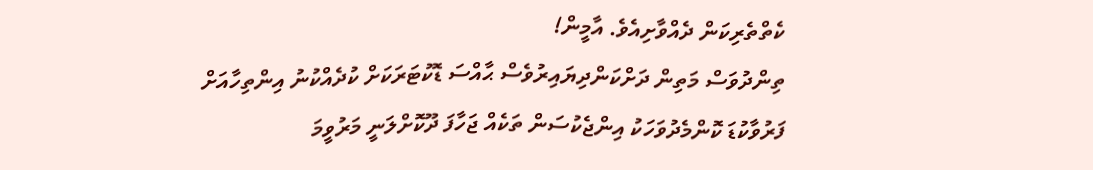ކެތްތެރިކަން ދެއްވާށިއެވެ. އާމީން!
ތިންދުވަސް މަތިން ދަށްކަންދިޔައިރުވެސް ޙާއްސަ ޑޮކުޓަރަކަށް ކުދެއްކުނު އިންތިހާއަށް ފަރުވާކުޑަ ކޮންމެދުވަހަކު އިންޖެކުސަން ތަކެއް ޖަހާފަ ދޫކޮށްލަނީ މަރުވީމަ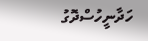ހަދާނީހުސްދޮގު